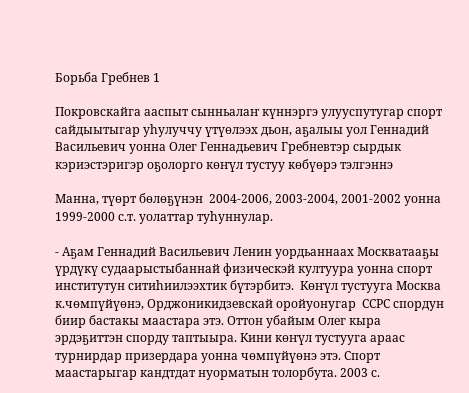Борьба Гребнев 1

Покровскайга ааспыт сынньалаҥ күннэргэ улууспутугар спорт сайдыытыгар уһулуччу үтүөлээх дьон, аҕалыы уол Геннадий Васильевич уонна Олег Геннадьевич Гребневтэр сырдык кэриэстэригэр оҕолорго көҥүл тустуу көбүөрэ тэлгэннэ

Манна, түөрт бөлөҕүнэн  2004-2006, 2003-2004, 2001-2002 уонна 1999-2000 с.т. уолаттар туһуннулар.

- Аҕам Геннадий Васильевич Ленин уордьаннаах Москватааҕы үрдүкү судаарыстыбаннай физическэй култуура уонна спорт институтун ситиһиилээхтик бүтэрбитэ.  Көҥүл тустууга Москва к.чөмпүйүөнэ, Орджоникидзевскай оройуонугар  ССРС спордун биир бастакы маастара этэ. Оттон убайым Олег кыра эрдэҕиттэн спорду таптыыра. Кини көҥүл тустууга араас турнирдар призердара уонна чөмпүйүөнэ этэ. Спорт маастарыгар кандтдат нуорматын толорбута. 2003 с.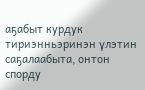аҕабыт курдук тириэнньэринэн үлэтин саҕалаабыта, онтон спорду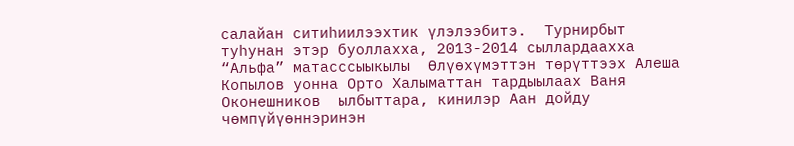салайан ситиһиилээхтик үлэлээбитэ.  Турнирбыт туһунан этэр буоллахха, 2013-2014 сыллардаахха “Альфа” матасссыыкылы  Өлүөхүмэттэн төрүттээх Алеша Копылов уонна Орто Халыматтан тардыылаах Ваня Оконешников  ылбыттара, кинилэр Аан дойду чөмпүйүөннэринэн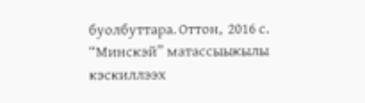буолбуттара. Оттон,  2016 с. “Минскэй” матассыыкылы  кэскиллээх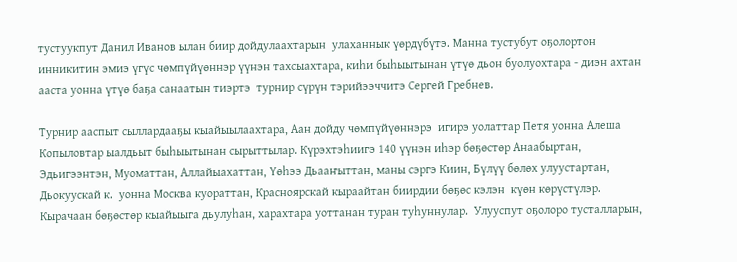тустуукпут Данил Иванов ылан биир дойдулаахтарын  улаханнык үөрдүбүтэ. Манна тустубут оҕолортон инникитин эмиэ үгүс чөмпүйүөннэр үүнэн тахсыахтара, киһи быһыытынан үтүө дьон буолуохтара - диэн ахтан ааста уонна үтүө баҕа санаатын тиэртэ  турнир сүрүн тэрийээччитэ Сергей Гребнев.

Турнир ааспыт сыллардааҕы кыайыылаахтара, Аан дойду чөмпүйүөннэрэ  игирэ уолаттар Петя уонна Алеша Копыловтар ыалдьыт быһыытынан сырыттылар. Күрэхтэһиигэ 140 үүнэн иһэр бөҕөстөр Анаабыртан, Эдьигээнтэн, Муоматтан, Аллайыахаттан, Үөһээ Дьааҥыттан, маны сэргэ Киин, Бүлүү бөлөх улуустартан, Дьокуускай к.  уонна Москва куораттан, Красноярскай кыраайтан биирдии бөҕөс кэлэн  күөн көрүстүлэр.  Кырачаан бөҕөстөр кыайыыга дьулуһан, харахтара уоттанан туран туһуннулар.  Улууспут оҕолоро тусталларын,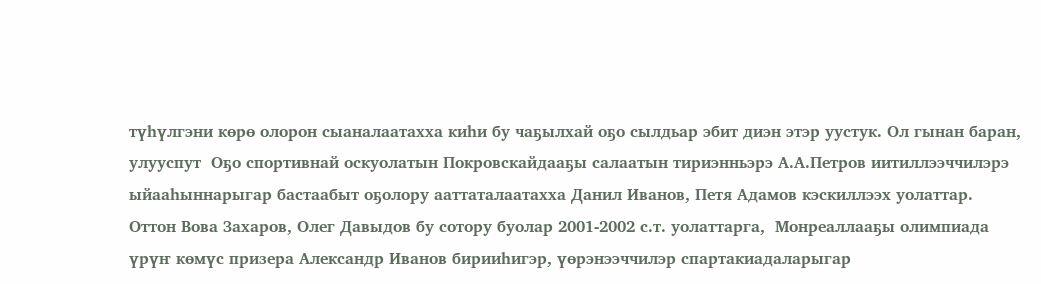түһүлгэни көрө олорон сыаналаатахха киһи бу чаҕылхай оҕо сылдьар эбит диэн этэр уустук. Ол гынан баран, улууспут  Оҕо спортивнай оскуолатын Покровскайдааҕы салаатын тириэнньэрэ А.А.Петров иитиллээччилэрэ ыйааһыннарыгар бастаабыт оҕолору ааттаталаатахха Данил Иванов, Петя Адамов кэскиллээх уолаттар.  Оттон Вова Захаров, Олег Давыдов бу сотору буолар 2001-2002 с.т. уолаттарга,  Монреаллааҕы олимпиада үрүҥ көмүс призера Александр Иванов бирииһигэр, үөрэнээччилэр спартакиадаларыгар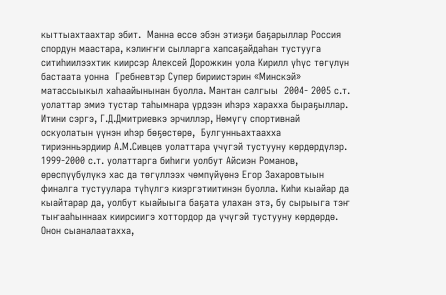кыттыахтаахтар эбит.  Манна өссө эбэн этиэҕи баҕарыллар Россия спордун маастара, кэлиҥҥи сылларга хапсаҕайдаһан тустууга ситиһиилээхтик киирсэр Алексей Дорожкин уола Кирилл үһүс төгүлүн бастаата уонна  Гребневтэр Супер бириистэрин «Минскэй» матассыыкыл хаһаайынынан буолла. Мантан салгыы  2004- 2005 с.т. уолаттар эмиэ тустар таһымнара үрдээн иһэрэ харахха быраҕыллар. Итини сэргэ, Г.Д.Дмитриевкэ эрчиллэр, Нөмүгү спортивнай оскуолатын үүнэн иһэр бөҕөстөрө,  Булгунньахтаахха тириэнньэрдиир А.М.Сивцев уолаттара үчүгэй тустууну көрдөрдүлэр. 1999-2000 с.т. уолаттарга биһиги уолбут Айсиэн Романов, өрөспүүбүлүкэ хас да төгүллээх чөмпүйүөнэ Егор Захаровтыын финалга тустуулара түһүлгэ киэргэтиитинэн буолла. Киһи кыайар да кыайтарар да, уолбут кыайыыга баҕата улахан этэ, бу сырыыга тэҥ тыҥааһыннаах киирсиигэ хоттордор да үчүгэй тустууну көрдөрдө. Онон сыаналаатахха,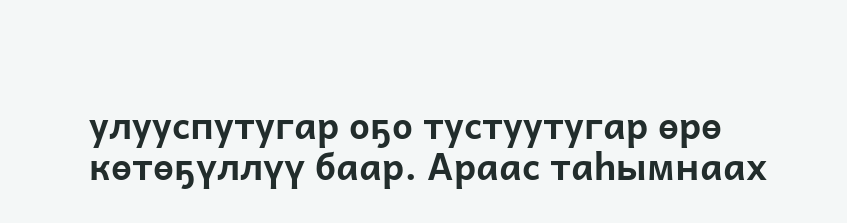улууспутугар оҕо тустуутугар өрө көтөҕүллүү баар. Араас таһымнаах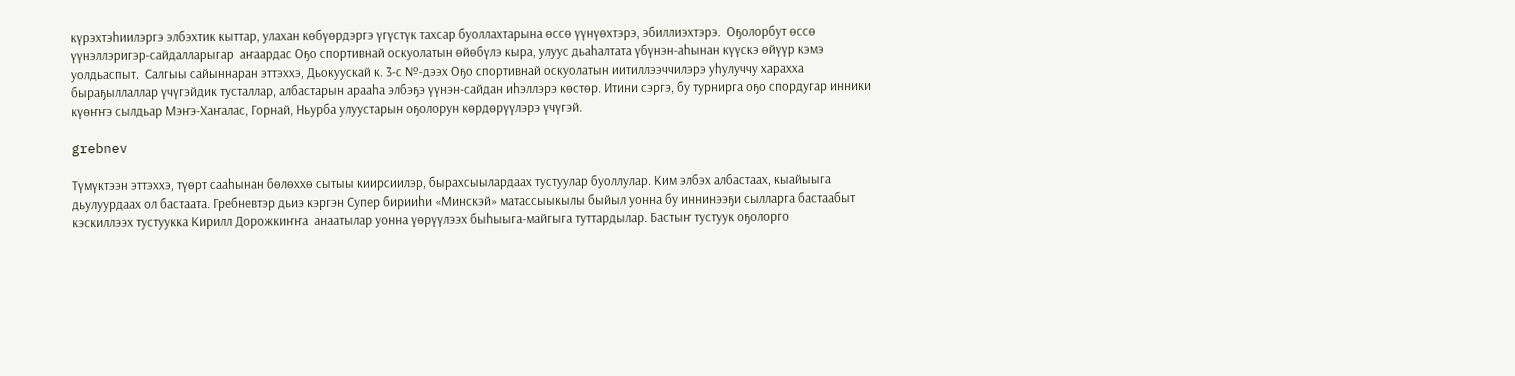күрэхтэһиилэргэ элбэхтик кыттар, улахан көбүөрдэргэ үгүстүк тахсар буоллахтарына өссө үүнүөхтэрэ, эбиллиэхтэрэ.  Оҕолорбут өссө үүнэллэригэр-сайдалларыгар  аҥаардас Оҕо спортивнай оскуолатын өйөбүлэ кыра, улуус дьаһалтата үбүнэн-аһынан күүскэ өйүүр кэмэ уолдьаспыт.  Салгыы сайыннаран эттэххэ, Дьокуускай к. 3-с №-дээх Оҕо спортивнай оскуолатын иитиллээччилэрэ уһулуччу харахха быраҕыллаллар үчүгэйдик тусталлар, албастарын арааһа элбэҕэ үүнэн-сайдан иһэллэрэ көстөр. Итини сэргэ, бу турнирга оҕо спордугар инники күөҥҥэ сылдьар Мэҥэ-Хаҥалас, Горнай, Ньурба улуустарын оҕолорун көрдөрүүлэрэ үчүгэй.

grebnev

Түмүктээн эттэххэ, түөрт сааһынан бөлөххө сытыы киирсиилэр, бырахсыылардаах тустуулар буоллулар. Ким элбэх албастаах, кыайыыга дьулуурдаах ол бастаата. Гребневтэр дьиэ кэргэн Супер бирииһи «Минскэй» матассыыкылы быйыл уонна бу иннинээҕи сылларга бастаабыт кэскиллээх тустуукка Кирилл Дорожкиҥҥа  анаатылар уонна үөрүүлээх быһыыга-майгыга туттардылар. Бастыҥ тустуук оҕолорго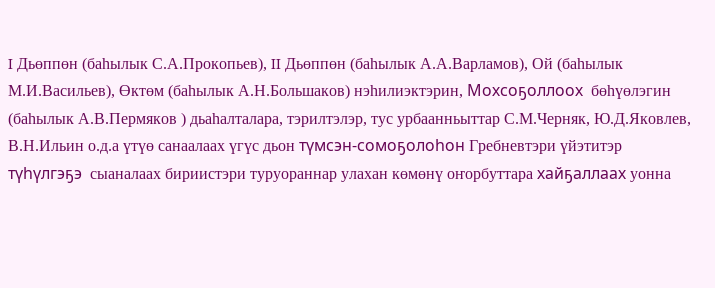I Дьөппөн (баһылык С.А.Прокопьев), II Дьөппөн (баһылык А.А.Варламов), Ой (баһылык М.И.Васильев), Өктөм (баһылык А.Н.Большаков) нэһилиэктэрин, Мохсоҕоллоох  бөһүөлэгин (баһылык А.В.Пермяков ) дьаһалталара, тэрилтэлэр, тус урбаанньыттар С.М.Черняк, Ю.Д.Яковлев, В.Н.Ильин о.д.а үтүө санаалаах үгүс дьон түмсэн-сомоҕолоһон Гребневтэри үйэтитэр түһүлгэҕэ  сыаналаах бириистэри туруораннар улахан көмөнү оҥорбуттара хайҕаллаах уонна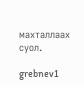махталлаах суол.

grebnev1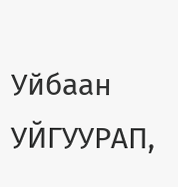Уйбаан УЙГУУРАП,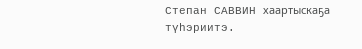Степан САВВИН хаартыскаҕа түһэриитэ.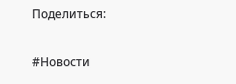Поделиться:

#Новости